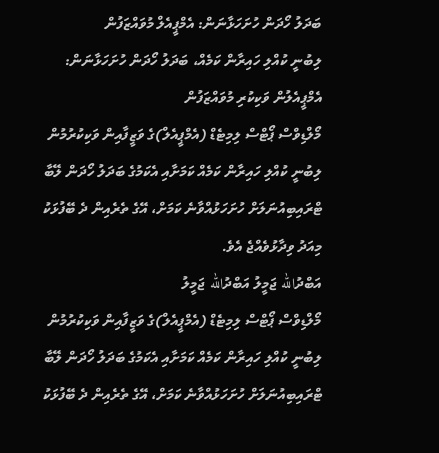ބަދަލު ހޯދަން ހުށަހަޅާނަން: އެމްޕީއެލް މުވައްޒަފުން
ލިބުނީ ކުއްލި ހައިރާން ކަމެއް، ބަދަލު ހޯދަން ހުށަހަޅާނަން: އެމްޕީއެލުން ވަކިކުރި މުވައްޒަފުން
މޯލްޑިވްސް ޕޯޓްސް ލިމިޓެޑް (އެމްޕީއެލް)ގެ ވަޒީފާއިން ވަކިކުރުމުން ލިބުނީ ކުއްލި ހައިރާން ކަމެއް ކަމަށާއި އެކަމުގެ ބަދަލު ހޯދަން ލޭބާ ޓްރައިބިއުނަލަށް ހުށަހަޅުއްވާނެ ކަމަށް، އޭގެ ތެރެއިން ދެ ބޭފުޅަކު މިއަދު ވިދާޅުވެއްޖެ އެވެ.
އަބްދުالله ޖަމީލު އަބްދުالله ޖަމީލު
މޯލްޑިވްސް ޕޯޓްސް ލިމިޓެޑް (އެމްޕީއެލް)ގެ ވަޒީފާއިން ވަކިކުރުމުން ލިބުނީ ކުއްލި ހައިރާން ކަމެއް ކަމަށާއި އެކަމުގެ ބަދަލު ހޯދަން ލޭބާ ޓްރައިބިއުނަލަށް ހުށަހަޅުއްވާނެ ކަމަށް، އޭގެ ތެރެއިން ދެ ބޭފުޅަކު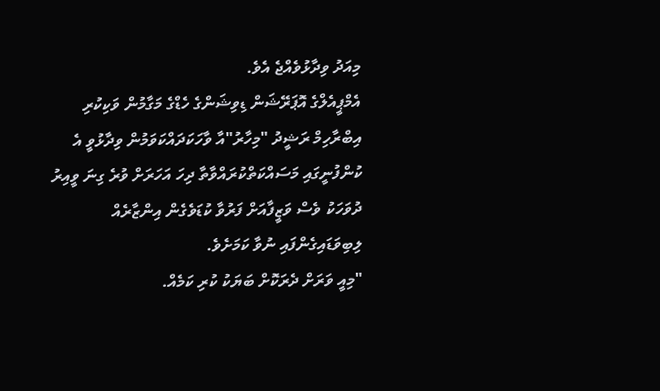މިއަދު ވިދާޅުވެއްޖެ އެވެ.
އެމްޕީއެލްގެ އޮޕަރޭޝަން ޑިވިޝަންގެ ހެޑްގެ މަގާމުން ވަކިކުރި އިބްރާހިމް ރަޝީދު "މިހާރު"އާ ވާހަކަދައްކަވަމުން ވިދާޅުވީ އެ ކުންފުނީގައި މަސައްކަތްކުރައްވާތާ ދިހަ އަހަރަށް ވުރެ ގިނަ ވީއިރު ދުވަހަކު ވެސް ވަޒީފާއަށް ފަރުވާ ކުޑަވެގެން އިންޒާރެއް ލިބިވަޑައިގެންފައި ނުވާ ކަމަށެވެ.
"މިއީ ވަރަށް ދެރަކޮށް ބަޔަކު ކުރި ކަމެއް.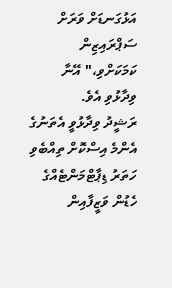އަޅުގަނޑަށް ވަރަށް ސަޕްރައިޒިން ކަމަކަށްވި،" އޭނާ ވިދާޅުވި އެވެ.
ރަޝީދު ވިދާޅުވީ އެތަނުގެ އެންމެ އިސްކޮށް ތިއްބެވި ހަތަރު ޑިޕާޓްމަންޓެއްގެ ހެޑުން ވަޒީފާއިން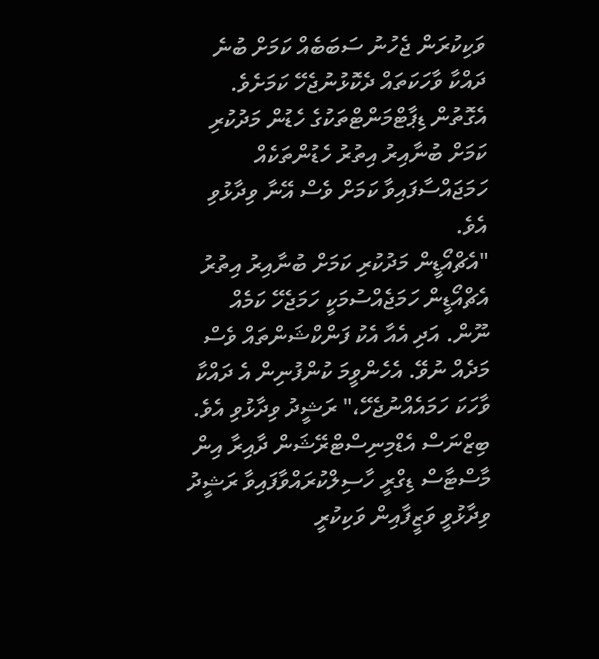ވަކިކުރަން ޖެހުނު ސަބަބެއް ކަމަށް ބުނެ ދައްކާ ވާހަކަތައް ދެކޮޅުނުޖެހޭ ކަމަށެވެ. އެގޮތުން ޑިޕާޓްމަންޓްތަކުގެ ހެޑުން މަދުކުރި ކަމަށް ބުނާއިރު އިތުރު ހެޑުންތަކެއް ހަމަޖައްސާފައިވާ ކަމަށް ވެސް އޭނާ ވިދާޅުވި އެވެ.
"އެޗްއޯޑީން މަދުކުރި ކަމަށް ބުނާއިރު އިތުރު އެޗްއޯޑީން ހަމަޖެއްސުމަކީ ހަމަޖެހޭ ކަމެއް ނޫން. އަދި އެއާ އެކު ފަންކްޝަންތައް ވެސް މަދެއް ނުވޭ. އެހެންވީމަ ކުންފުނިން އެ ދައްކާ ވާހަކަ ހަމައެއްނުޖެހޭ،" ރަޝީދު ވިދާޅުވި އެވެ.
ބިޒްނަސް އެޑްމިނިސްޓްރޭޝަން ދާއިރާ އިން މާސްޓާސް ޑިގްރީ ހާސިލްކުރައްވާފައިވާ ރަޝީދު ވިދާޅުވީ ވަޒީފާއިން ވަކިކުރީ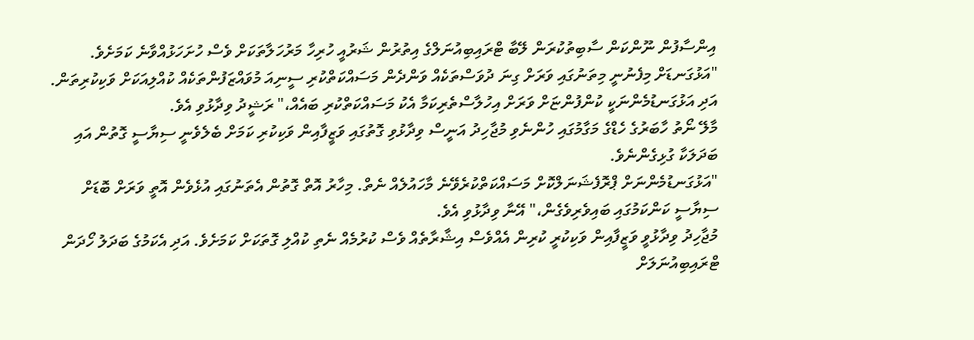އިންސާފުން ނޫންކަން ސާބިތުކުރަން ލޭބާ ޓްރައިބިއުނަލްގެ އިތުރުން ޝަރުއީ ހުރިހާ މަރުހަލާތަކަށް ވެސް ހުށަހަޅުއްވާނެ ކަމަށެވެ.
"އަޅުގަނޑަށް މިފެނުނީ މިތަނުގައި ވަރަށް ގިނަ ދުވަސްތަކެއް ވަންދެން މަސައްކަތްކުރި ސީނިއަ މުވައްޒަފުންތަކެއް ކުއްލިއަކަށް ވަކިކުރިތަން. އަދި އަޅުގަނޑުމެންނަކީ ކުންފުންޏަށް ވަރަށް އިހުލާސްތެރިކަމާ އެކު މަސައްކަތްކުރި ބައެއް،" ރަޝީދު ވިދާޅުވި އެވެ.
މާލޭ ނޯތު ހާބަރުގެ ހެޑްގެ މަގާމުގައި ހުންނެވި މުޖާހިދު އަނީސް ވިދާޅުވި ގޮތުގައި ވަޒީފާއިން ވަކިކުރި ކަމަށް ބެލެވެނީ ސިޔާސީ ގޮތުން އައި ބަދަލަކާ ގުޅިގެންނެވެ.
"އަޅުގަނޑުމެންނަށް ޕްރޮފެޝަނަލްކޮށް މަސައްކަތްކުރެވޭނެ މާހައުލެއް ނެތް. މިހާރު އޮތް ގޮތުން އެތަނުގައި އުޅެވެން އޮތީ ވަރަށް ބޮޑަށް ސިޔާސީ ކަންކަމުގައި ބައިވެރިވެގެން،" އޭނާ ވިދާޅުވި އެވެ.
މުޖާހިދު ވިދާޅުވީ ވަޒީފާއިން ވަކިކުރީ ކުރިން އެއްވެސް އިޝާރާތެއް ވެސް ކުރުމެއް ނެތި ކުއްލި ގޮތަކަށް ކަމަށެވެ. އަދި އެކަމުގެ ބަދަލު ހޯދަން ޓްރައިބިއުނަލަށް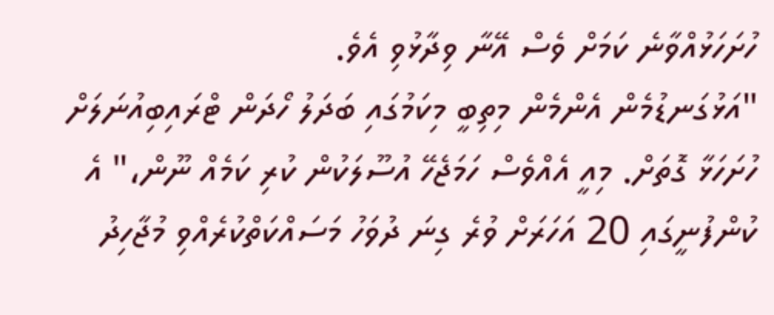ހުށަހަޅުއްވާނެ ކަމަށް ވެސް އޭނާ ވިދާޅުވި އެވެ.
"އަޅުގަނޑުމެން އެންމެން މިތިބީ މިކަމުގައި ބަދަލު ހޯދަން ޓްރައިބިއުނަލަށް ހުށަހަޅާ ގޮތަށް. މިއީ އެއްވެސް ހަމަޖެހޭ އުސޫލަކުން ކުރި ކަމެއް ނޫން،" އެ ކުންފުނީގައި 20 އަހަރަށް ވުރެ ގިނަ ދުވަހު މަސައްކަތްކުރެއްވި މުޖާހިދު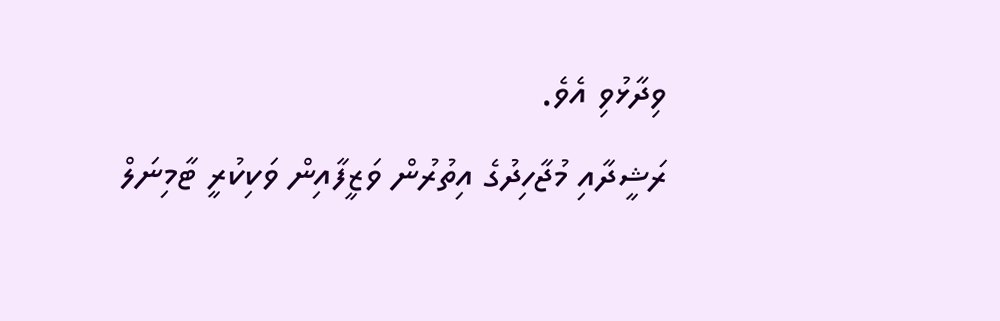ވިދާޅުވި އެވެ.
ރަޝީދާއި މުޖާހިދުގެ އިތުރުން ވަޒީފާއިން ވަކިކުރީ ޓާމިނަލް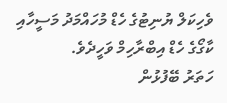ވެހިކަލް ޔުނިޓުގެ ހެޑް މުހައްމަދު މަސީހާއި ކާގޯގެ ހެޑް އިބްރާހިމް ވަހީދެވެ.
ހަތަރު ބޭފުޅުން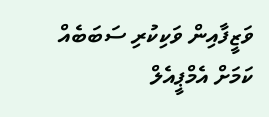ވަޒީފާއިން ވަކިކުރި ސަބަބެއް ކަމަށް އެމްޕީއެލް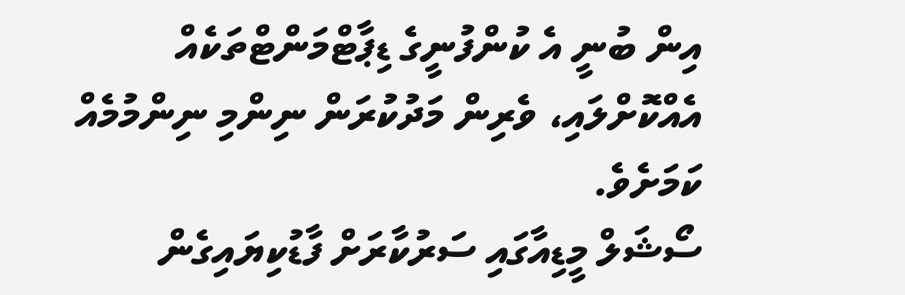އިން ބުނީ އެ ކުންފުނީގެ ޑިޕާޓްމަންޓްތަކެއް އެއްކޮށްލައި، ވެރިން މަދުކުރަން ނިންމި ނިންމުމެއް ކަމަށެވެ.
ސޯޝަލް މީޑިއާގައި ސަރުކާރަށް ފާޑުކިޔައިގެން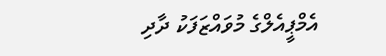އެމްޕީއެލްގެ މުވައްޒަފަކު ދާދި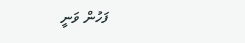ފަހުން ވަނީ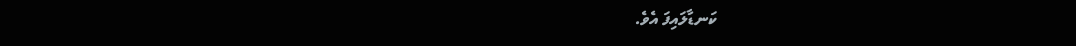ކަނޑާލައިފަ އެވެ.